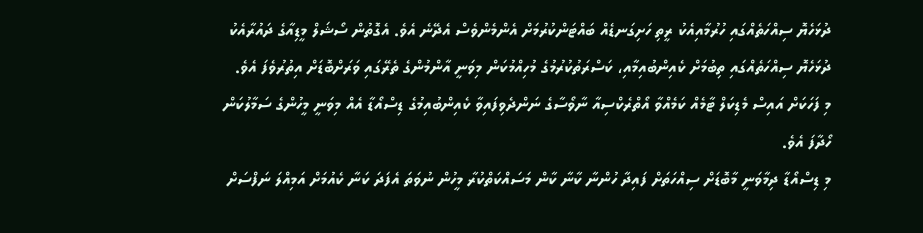ދުޅަހެޔޮ ސިއްހަތެއްގައި ހުރުމާއިއެކު ރީތި ހަށިގަނޑެއް ބައްޓަންކުރުމަށް އެންމެންވެސް އެދޭނެ އެވެ. އެގޮތުން ސޯޝަލް މީޑިއާގެ ދައުރާއެކު ދުޅަހެޔޮ ސިއްހަތެއްގައި ތިބުމަށް ކެއިންބުއިމާއި، ކަސްރަތުކުރުމުގެ މުހިއްމުކަން މިވަނީ އާންމުންގެ ތެރޭގައި ވަރަށްބޮޑަށް އިތުރުވެފަ އެވެ.
މި ފަހަކަށް އައިސް މެޑިކަލް ޓާމެއް ކަމެއްވާ އޯތްރެކްސިއާ ނާވޯސާގެ ނަންދެވިފައިވާ ކެއިންބުއިމުގެ ޑިސްއޯޑާ އެއް މިވަނީ މީހުންގެ ސަމާލުކަން ހޯދާފަ އެވެ.
މި ޑިސްއޯޑާ ދިމާވަނީ މާބޮޑަށް ސިއްހަތަށް ފައިދާ ހުންނާ ކާނާ ކާން މަސައްކަތްކުރާ މީހުން ނުވަތަ އެފަދަ ކަނާ ކެއުމަށް އަމިއްލަ ނަފްސަށް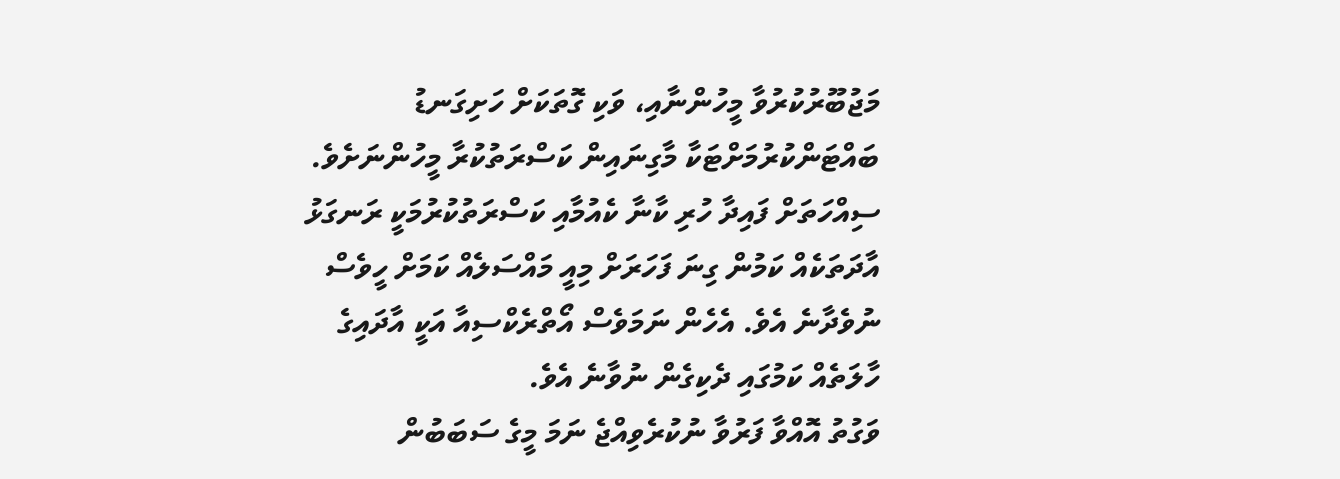މަޖުބޫރުކުރުވާ މީހުންނާއި، ވަކި ގޮތަކަށް ހަށިގަނޑު ބައްޓަންކުރުމަށްޓަކާ މާގިނައިން ކަސްރަތުކުރާ މީހުންނަށެވެ.
ސިއްހަތަށް ފައިދާ ހުރި ކާނާ ކެއުމާއި ކަސްރަތުކުރުމަކީ ރަނގަޅު އާދަތަކެއް ކަމުން ގިނަ ފަހަރަށް މިއީ މައްސަލެއް ކަމަށް ހީވެސް ނުވެދާނެ އެވެ. އެހެން ނަމަވެސް އޯތްރެކްސިއާ އަކީ އާދައިގެ ހާލަތެއް ކަމުގައި ދެކިގެން ނުވާނެ އެވެ.
ވަގުތު އޮއްވާ ފަރުވާ ނުކުރެވިއްޖެ ނަމަ މީގެ ސަބަބުން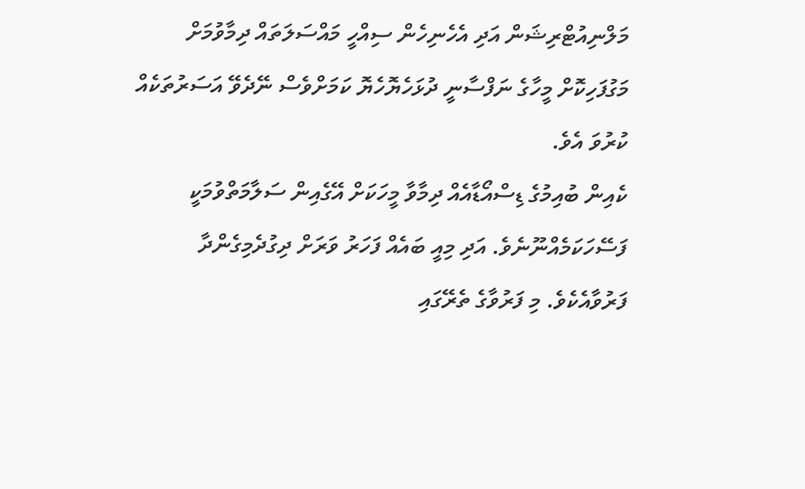މަލްނިއުޓްރިޝަން އަދި އެހެނިހެން ސިއްހީ މައްސަލަތައް ދިމާވުމަށް މަގުފަހިކޮށް މީހާގެ ނަފްސާނީ ދުޅަހެޔޮހެޔޮ ކަމަށްވެސް ނޭދެވޭ އަސަރުތަކެއް ކުރުވަ އެވެ.
ކެއިން ބުއިމުގެ ޑިސްއޯޑާއެއް ދިމާވާ މީހަކަށް އޭގެއިން ސަލާމަތްވުމަކީ ފަސޭހަކަމެއްނޫނެވެ. އަދި މިއީ ބައެއް ފަހަރު ވަރަށް ދިގުދެމިގެންދާ ފަރުވާއެކެވެ. މި ފަރުވާގެ ތެރޭގައި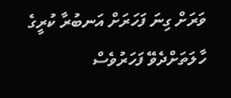ވަރަށް ގިނަ ފަހަރަށް އަނބުރާ ކުރީގެ ހާލަތަށްދެވޭ ފަހަރުވެސް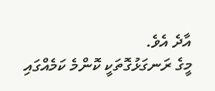އާދެ އެވެ.
މީގެ ރަނގަޅުގޮތަކީ ކޮންމެ ކަމެއްގައި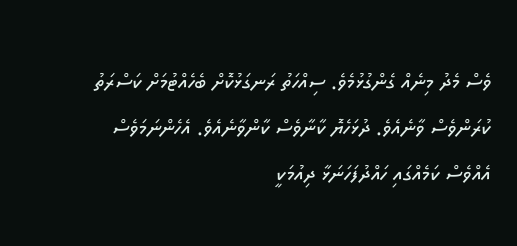ވެސް މެދު މިނެއް ގެންގުޅުމެވެ. ސިއްހަތު ރަނގަޅުކޮށް ބެހެއްޓުމަށް ކަސްރަތު ކުރަންވެސް ވާނެއެވެ. ދުޅަހެޔޮ ކާނާވެސް ކާންވާނެއެވެ. އެހެންނަމަވެސް އެއްވެސް ކަމެއްގައި ހައްދުފަހަނަޅާ ދިއުމަކީ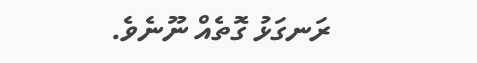ރަނގަޅު ގޮތެއް ނޫނެވެ.